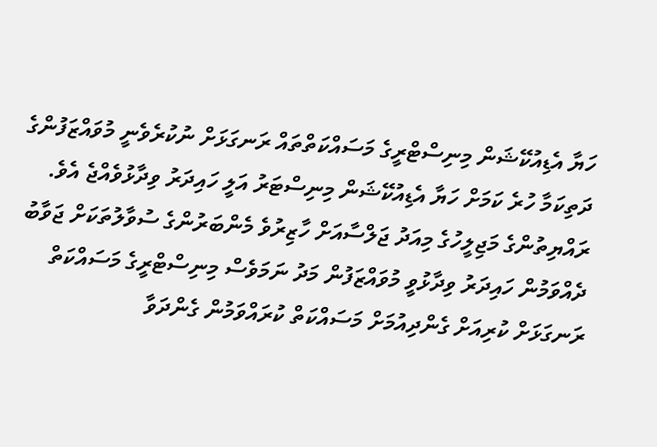ހަޔާ އެޑިއުކޭޝަން މިނިސްޓްރީގެ މަސައްކަތްތައް ރަނގަޅަށް ނުކުރެވެނީ މުވައްޒަފުންގެ ދަތިކަމާ ހުރެ ކަމަށް ހަޔާ އެޑިއުކޭޝަން މިނިސްޓަރު އަލީ ހައިދަރު ވިދާޅުވެއްޖެ އެވެ.
ރައްޔިތުންގެ މަޖިލީހުގެ މިއަދު ޖަލްސާއަށް ހާޒިރުވެ މެންބަރުންގެ ސުވާލުތަކަށް ޖަވާބު ދެއްވަމުން ހައިދަރު ވިދާޅުވީ މުވައްޒަފުން މަދު ނަމަވެސް މިނިސްޓްރީގެ މަސައްކަތް ރަނގަޅަށް ކުރިއަށް ގެންދިއުމަށް މަސައްކަތް ކުރައްވަމުން ގެންދަވާ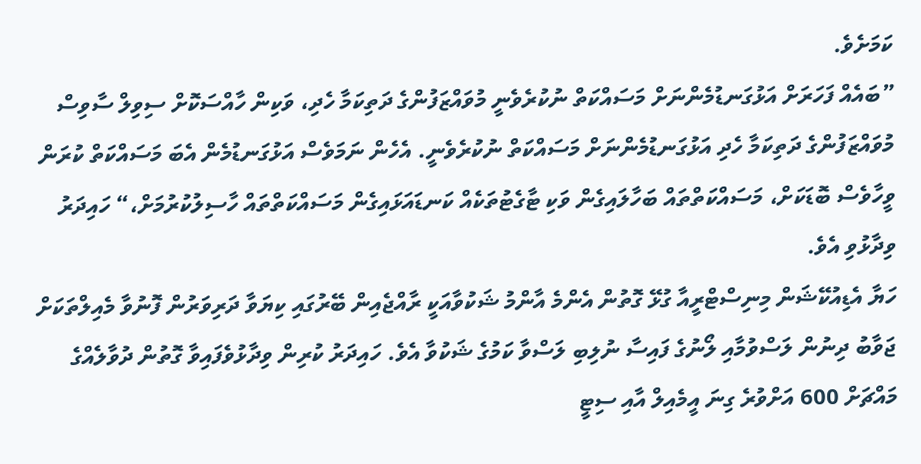ކަމަށެވެ.
”ބައެއް ފަހަރަށް އަޅުގަނޑުމެންނަށް މަސައްކަތް ނުކުރެވެނީ މުވައްޒަފުންގެ ދަތިކަމާ ހެދި، ވަކިން ހާއްސަކޮށް ސިވިލް ސާވިސް މުވައްޒަފުންގެ ދަތިކަމާ ހެދި އަޅުގަނޑުމެންނަށް މަސައްކަތް ނުކުރެވެނީ. އެހެން ނަމަވެސް އަޅުގަނޑުމެން އެބަ މަސައްކަތް ކުރަން ވީހާވެސް ބޮޑަކަށް، މަސައްކަތްތައް ބަހާލައިގެން ވަކި ޓާގެޓުތަކެއް ކަނޑައަޅައިގެން މަސައްކަތްތައް ހާސިލުކުރުމަށް،“ ހައިދަރު ވިދާޅުވި އެވެ.
ހަޔާ އެޑިއުކޭޝަން މިނިސްޓްރީއާ ގުޅޭ ގޮތުން އެންމެ އާންމު ޝަކުވާއަކީ ރާއްޖެއިން ބޭރުގައި ކިޔަވާ ދަރިވަރުން ފޮނުވާ މެއިލްތަކަށް ޖަވާބު ދިނުން ލަސްވުމާއި ލޯނުގެ ފައިސާ ނުލިބި ލަސްވާ ކަމުގެ ޝަކުވާ އެވެ. ހައިދަރު ކުރިން ވިދާޅުވެފައިވާ ގޮތުން ދުވާލެއްގެ މައްޗަށް 600 އަށްވުރެ ގިނަ އީމެއިލް އާއި ސިޓީ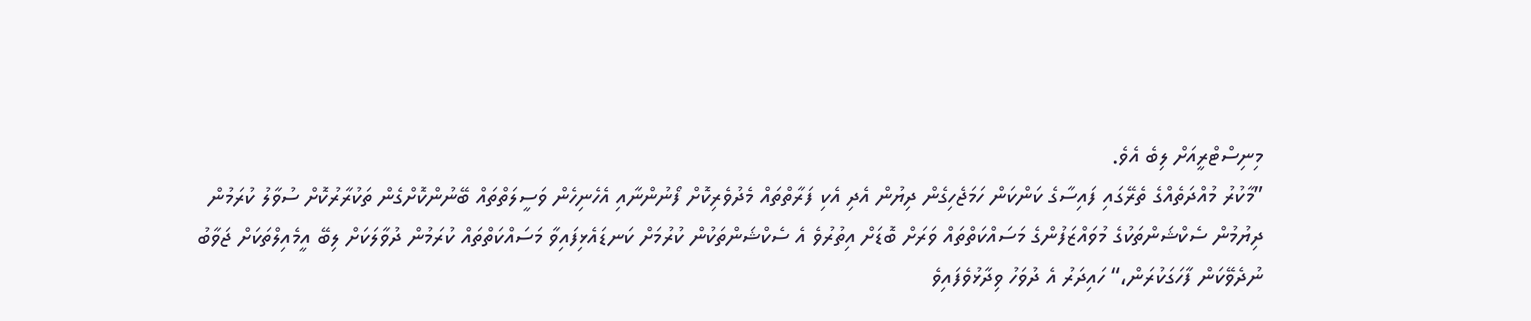މިނިސްޓްރީއަށް ލިބެ އެވެ.
”މާކުރު މުއްދަތެއްގެ ތެރޭގައި ފައިސާގެ ކަންކަން ހަމަޖެހިގެން ދިޔުން އެދި އެކި ފަރާތްތައް މެދުވެރިކޮށް ފޯނުންނާއި އެހެނިހެން ވަސީލަތްތައް ބޭނުންކޮށްގެން ތަކުރާރުކޮށް ސުވާލު ކުރަމުން ދިޔުމުން ސެކްޝަންތަކުގެ މުވައްޒަފުންގެ މަސައްކަތްތައް ވަރަށް ބޮޑަށް އިތުރުވެ އެ ސެކްޝަންތަކުން ކުރުމަށް ކަނޑައެޅިފައިވާ މަސައްކަތްތައް ކުރަމުން ދުވާލަކަށް ލިބޭ އީމެއިލްތަކަށް ޖަވާބު ނުދެވޭކަން ފާހަގަކުރަން،“ ހައިދަރު އެ ދުވަހު ވިދާޅުވެފައިވެ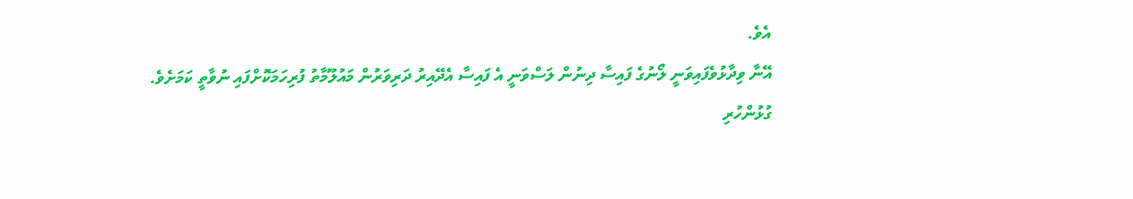އެވެ.
އޭނާ ވިދާޅުވެފައިވަނީ ލޯނުގެ ފައިސާ ދިނުން ލަސްވަނީ އެ ފައިސާ އެދޭއިރު ދަރިވަރުން މައުލޫމާތު ފުރިހަމަކޮށްފައި ނުވާތީ ކަމަށެވެ.
ގުޅުންހުރި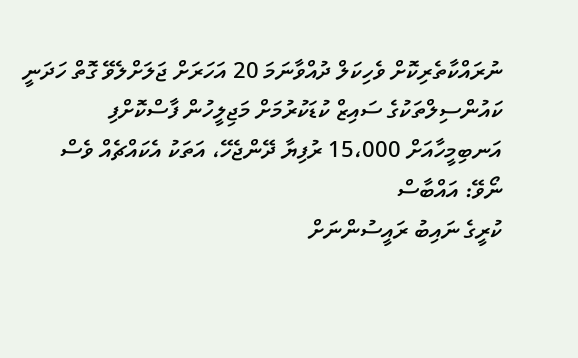ނުރައްކާތެރިކޮށް ވެހިކަލް ދުއްވާނަމަ 20 އަހަރަށް ޖަލަށްލެވޭ ގޮތް ހަދަނީ
ކައުންސިލްތަކުގެ ސައިޒް ކުޑަކުރުމަށް މަޖިލީހުން ފާސްކޮށްފި
އަނބިމީހާއަށް 15،000 ރުފިޔާ ދޭންޖެހޭ، އަތަކު އެކައްޗެއް ވެސް ނޯވޭ: އައްބާސް
ކުރީގެ ނައިބު ރައީސުންނަށް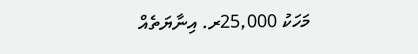މަހަކު 25,000ރ. އިނާޔަތެއް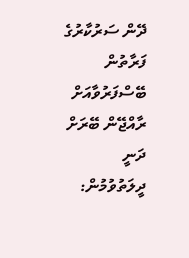ދޭން ސަރުކާރުގެ ފަރާތުން
ބޭސްފަރުވާއަށް ރާއްޖޭން ބޭރަށް ދަނީ ދީލަތުވުމުން: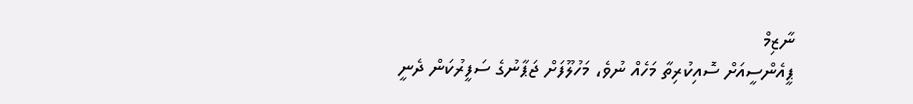ނާޒިމް
ޕީއެންސީއަށް ސޮއިކުރިތާ މަހެއް ނުވެ، މަހުލޫފަށް ޖަޕާނުގެ ސަފީރުކަން ދެނީ